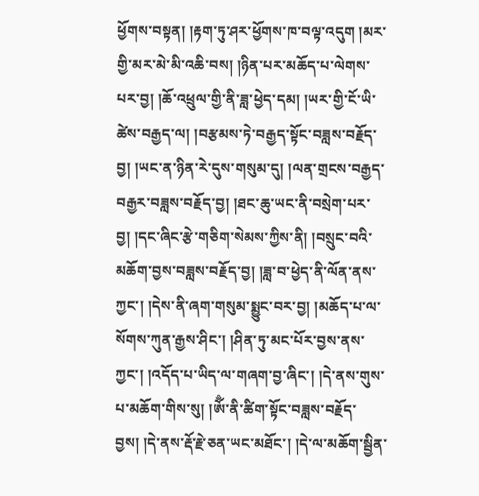ཕྱོགས་བསྟན། །རྟག་ཏུ་ཤར་ཕྱོགས་ཁ་བལྟ་འདུག །མར་གྱི་མར་མེ་མི་འཆི་བས། །ཉིན་པར་མཆོད་པ་ལེགས་པར་བྱ། །ཆོ་འཕྲུལ་གྱི་ནི་ཟླ་ཕྱེད་དམ། །ཡར་གྱི་ངོ་ཡི་ཚེས་བརྒྱད་ལ། །བརྩམས་ཏེ་བརྒྱད་སྟོང་བཟླས་བརྗོད་བྱ། །ཡང་ན་ཉིན་རེ་དུས་གསུམ་དུ། །ལན་གྲངས་བརྒྱད་བརྒྱར་བཟླས་བརྗོད་བྱ། །ཐང་ཆུ་ཡང་ནི་བསྲེག་པར་བྱ། །དང་ཞིང་རྩེ་གཅིག་སེམས་ཀྱིས་ནི། །བསྲུང་བའི་མཆོག་བྱས་བཟླས་བརྗོད་བྱ། །ཟླ་བ་ཕྱེད་ནི་ལོན་ནས་ཀྱང་། །དེས་ནི་ཞག་གསུམ་སྨྱུང་བར་བྱ། །མཆོད་པ་ལ་སོགས་ཀུན་རྒྱས་ཤིང་། །ཤིན་ཏུ་མང་པོར་བྱས་ནས་ཀྱང་། །འདོད་པ་ཡིད་ལ་གཞག་བྱ་ཞིང་། །དེ་ནས་གུས་པ་མཆོག་གིས་སུ། །ཨོྃ་ནི་ཚིག་སྟོང་བཟླས་བརྗོད་བྱས། །དེ་ནས་རྡོ་རྗེ་ཅན་ཡང་མཐོང་། །དེ་ལ་མཆོག་སྦྱིན་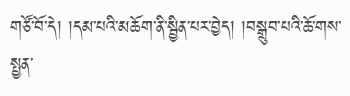གཙོ་བོ་དེ། །དམ་པའི་མཆོག་ནི་སྦྱིན་པར་བྱེད། །བསྒྲུབ་པའི་ཆོ་གས་སྤྱན་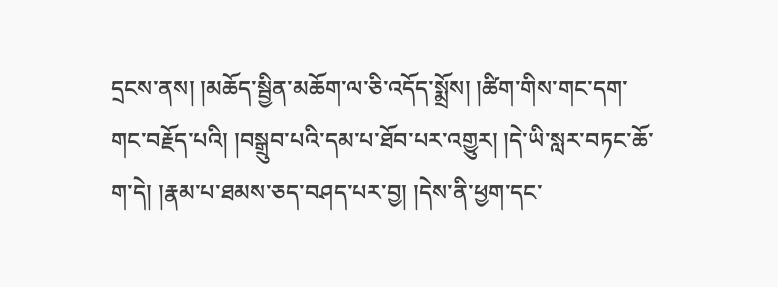དྲངས་ནས། །མཆོད་སྦྱིན་མཆོག་ལ་ཅི་འདོད་སྨྲོས། །ཚིག་གིས་གང་དག་གང་བརྗོད་པའི། །བསྒྲུབ་པའི་དམ་པ་ཐོབ་པར་འགྱུར། །དེ་ཡི་སླར་བཏང་ཆོ་ག་དེ། །རྣམ་པ་ཐམས་ཅད་བཤད་པར་བྱ། །དེས་ནི་ཕྱག་དང་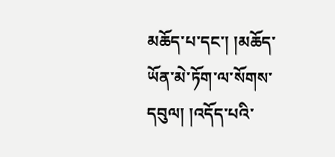མཆོད་པ་དང་། །མཆོད་ཡོན་མེ་ཏོག་ལ་སོགས་དབུལ། །འདོད་པའི་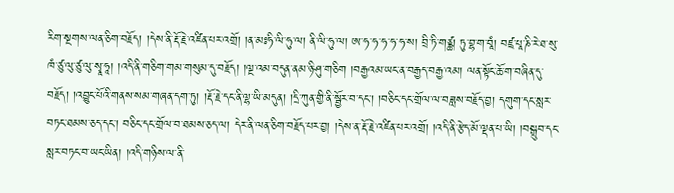རིག་སྔགས་ལན་ཅིག་བརྗོད། །དེས་ནི་རྡོ་རྗེ་འཛིན་པར་འགྲོ། །ན་མཿཧི་ལི་ཧུ་ལ། ནི་ལི་ཧུ་ལ། ཨ་ཧ་ཧ་ཧ་ཧ་ཧ་ས། བྲི་ཏི་གཙྪ། ཏུ་བྷ་ག་བཱཾ། བཛྲ་པཱ་ཎི་རེ་ཐ་སུ་ཁཾ་ཙུ་ལུ་ཙུ་ལུ་སྭཱ་ཧཱ། །འདི་ནི་གཅིག་གམ་གསུམ་དུ་བརྗོད། །ལྔ་འམ་བདུན་ནམ་ཉི་ཤུ་གཅིག །བརྒྱའམ་ཡང་ན་བརྒྱད་བརྒྱ་འམ། ལན་སྟོང་ཆོ་ག་བཞིན་དུ་བརྗོད། །འབྱུང་པོའི་གནས་སམ་གཞན་དག་ཏུ། །རྡོ་རྗེ་དང་ནི་ལྷ་ཡི་མདུན། །དྲི་ཀུན་གྱི་ནི་སྦྱོར་བ་དང་། །བཅིང་དང་གྲོལ་ལ་བཟླས་བརྗོད་བྱ། དགུག་དང་སླར་བཏང་ཐམས་ཅད་དང་། བཅིང་དང་གྲོལ་བ་ཐམས་ཅད་ལ། དེར་ནི་ལན་ཅིག་བརྗོད་པར་བྱ། །དེས་ན་རྡོ་རྗེ་འཛིན་པར་འགྲོ། །འདི་ནི་རྩེད་མོ་ལྡན་པ་ཡི། །བསྒྲུབ་དང་སླར་བཏང་བ་ཡང་ཡིན། །འདི་གཉིས་ལ་ནི་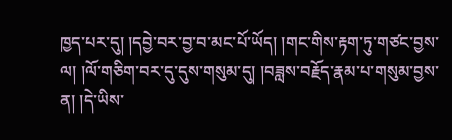ཁྱད་པར་དུ། །དབྱེ་བར་བྱ་བ་མང་པོ་ཡོད། །གང་གིས་རྟག་ཏུ་གཙང་བྱས་ལ། །ལོ་གཅིག་བར་དུ་དུས་གསུམ་དུ། །བཟླས་བརྗོད་རྣམ་པ་གསུམ་བྱས་ན། །དེ་ཡིས་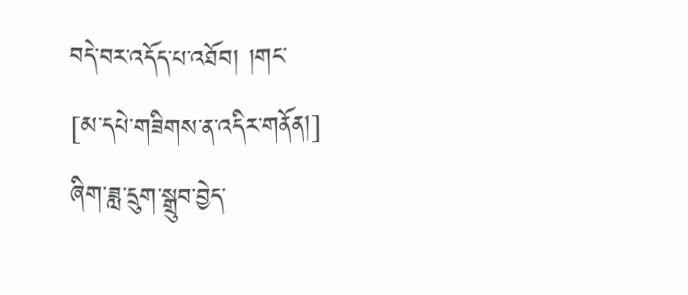བདེ་བར་འདོད་པ་འཐོབ། །གང་
[མ་དཔེ་གཟིགས་ན་འདིར་གནོན།]
ཞིག་ཟླ་དྲུག་སྒྲུབ་བྱེད་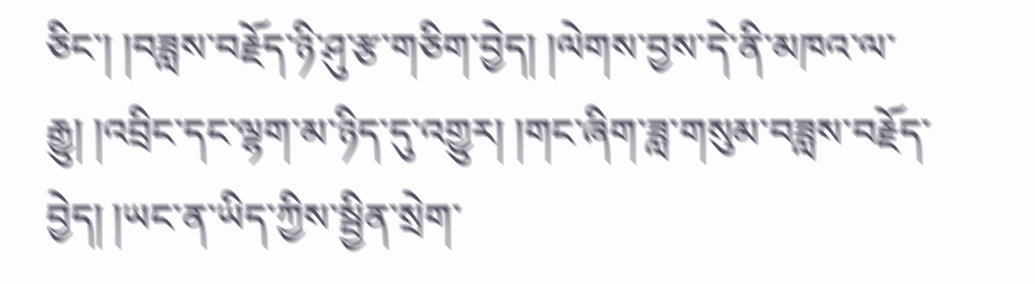ཅིང་། །བཟླས་བརྗོད་ཉི་ཤུ་རྩ་གཅིག་བྱེད། །ལེགས་བྱས་དེ་ནི་མཁའ་ལ་རྒྱུ། །འབྲིང་དང་ལྷག་མ་ཉིད་དུ་འགྱུར། །གང་ཞིག་ཟླ་གསུམ་བཟླས་བརྗོད་བྱེད། །ཡང་ན་ཡིད་ཀྱིས་སྦྱིན་སྲེག་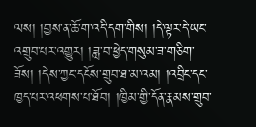ལས། །བྱས་ན་ཆོ་ག་འདི་དག་གིས། །དེ་ལྟར་དེ་ཡང་འགྲུབ་པར་འགྱུར། །ཟླ་བ་ཕྱེད་གསུམ་ཟ་གཅིག་ཟོས། །དེས་ཀྱང་དངོས་གྲུབ་ཐ་མ་འམ། །འབྲིང་དང་ཁྱད་པར་འཕགས་པ་ཐོབ། །ཁྱིམ་གྱི་དོན་རྣམས་གྲུབ་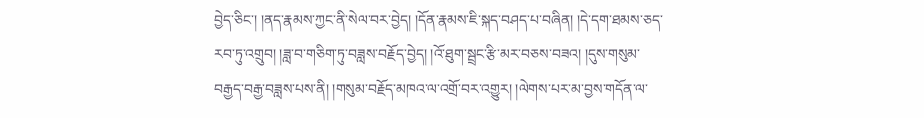བྱེད་ཅིང་། །ནད་རྣམས་ཀྱང་ནི་སེལ་བར་བྱེད། །དོན་རྣམས་ཇི་སྐད་བཤད་པ་བཞིན། །དེ་དག་ཐམས་ཅད་རབ་ཏུ་འགྲུབ། །ཟླ་བ་གཅིག་ཏུ་བཟླས་བརྗོད་བྱེད། །འོ་ཐུག་སྦྲང་རྩི་མར་བཅས་བཟའ། །དུས་གསུམ་བརྒྱད་བརྒྱ་བཟླས་པས་ནི། །གསུམ་བརྗོད་མཁའ་ལ་འགྲོ་བར་འགྱུར། །ལེགས་པར་མ་བྱས་གདོན་ལ་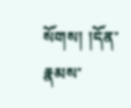སོགས། །དོན་རྣམས་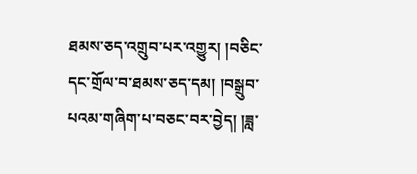ཐམས་ཅད་འགྲུབ་པར་འགྱུར། །བཅིང་དང་གྲོལ་བ་ཐམས་ཅད་དམ། །བསྒྲུབ་པའམ་གཞིག་པ་བཅང་བར་བྱེད། །ཟླ་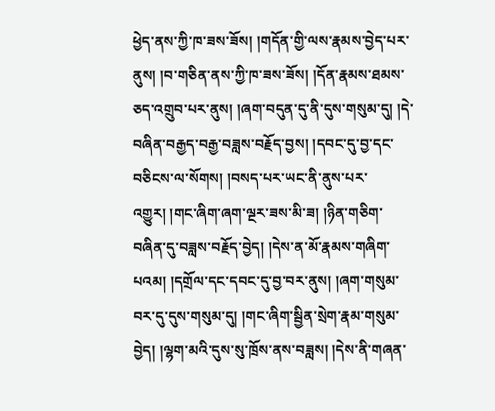ཕྱེད་ནས་ཀྱི་ཁ་ཟས་ཟོས། །གདོན་གྱི་ལས་རྣམས་བྱེད་པར་ནུས། །བ་གཅིན་ནས་ཀྱི་ཁ་ཟས་ཟོས། །དོན་རྣམས་ཐམས་ཅད་འགྲུབ་པར་ནུས། །ཞག་བདུན་དུ་ནི་དུས་གསུམ་དུ། །དེ་བཞིན་བརྒྱད་བརྒྱ་བཟླས་བརྗོད་བྱས། །དབང་དུ་བྱ་དང་བཅིངས་ལ་སོགས། །བསད་པར་ཡང་ནི་ནུས་པར་འགྱུར། །གང་ཞིག་ཞག་ལྔར་ཟས་མི་ཟ། །ཉིན་གཅིག་བཞིན་དུ་བཟླས་བརྗོད་བྱེད། །དེས་ན་མོ་རྣམས་གཞིག་པའམ། །དགྲོལ་དང་དབང་དུ་བྱ་བར་ནུས། །ཞག་གསུམ་བར་དུ་དུས་གསུམ་དུ། །གང་ཞིག་སྦྱིན་སྲེག་རྣམ་གསུམ་བྱེད། །ལྷག་མའི་དུས་སུ་ཁྲོས་ནས་བཟླས། །དེས་ནི་གཞན་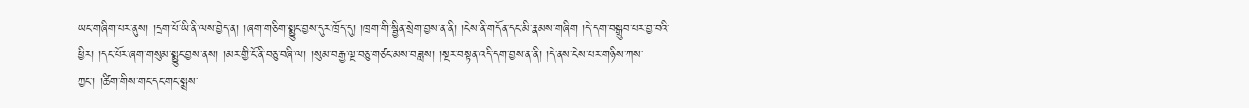ཡང་གཞིག་པར་ནུས། །དྲག་པོ་ཡི་ནི་ལས་བྱེད་ན། །ཞག་གཅིག་སྨྱུང་བྱས་དུར་ཁྲོད་དུ། །ཁྲག་གི་སྦྱིན་སྲེག་བྱས་ན་ནི། །ངེས་ནི་གདོན་དང་མི་རྣམས་གཞིག །དེ་དག་བསྒྲུབ་པར་བྱ་བའི་ཕྱིར། །དང་པོར་ཞག་གསུམ་སྨྱུང་བྱས་ནས། །མར་གྱི་ངོ་ནི་བཅུ་བཞི་ལ། །སུམ་བརྒྱ་ལྔ་བཅུ་གཙང་མས་བཟླས། །སྔར་བསྟན་འདི་དག་བྱས་ན་ནི། །དེ་ནས་ངེས་པར་གཉིས་ཀས་ཀྱང་། །ཚིག་གིས་གང་དང་གང་སྨྲས་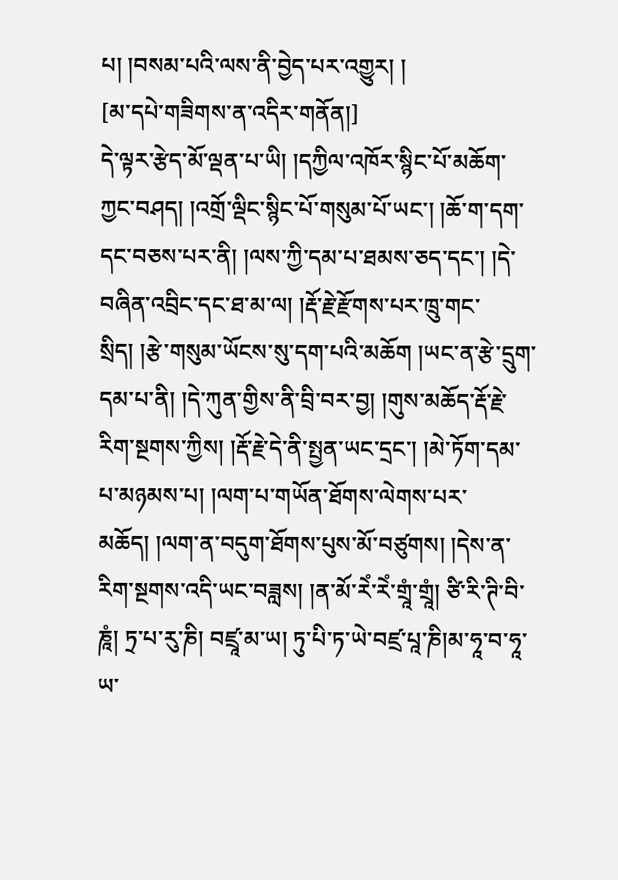པ། །བསམ་པའི་ལས་ནི་བྱེད་པར་འགྱུར། །
[མ་དཔེ་གཟིགས་ན་འདིར་གནོན།]
དེ་ལྟར་རྩེད་མོ་ལྡན་པ་ཡི། །དཀྱིལ་འཁོར་སྙིང་པོ་མཆོག་ཀྱང་བཤད། །འགྲོ་ལྡིང་སྙིང་པོ་གསུམ་པོ་ཡང་། །ཆོ་ག་དག་དང་བཅས་པར་ནི། །ལས་ཀྱི་དམ་པ་ཐམས་ཅད་དང་། །དེ་བཞིན་འབྲིང་དང་ཐ་མ་ལ། །རྡོ་རྗེ་རྫོགས་པར་ཁྲུ་གང་སྲིད། །རྩེ་གསུམ་ཡོངས་སུ་དག་པའི་མཆོག །ཡང་ན་རྩེ་དྲུག་དམ་པ་ནི། །དེ་ཀུན་གྱིས་ནི་བྲི་བར་བྱ། །གུས་མཆོད་རྡོ་རྗེ་རིག་སྔགས་ཀྱིས། །རྡོ་རྗེ་དེ་ནི་སྤྱན་ཡང་དྲང་། །མེ་ཏོག་དམ་པ་མཉམས་པ། །ལག་པ་གཡོན་ཐོགས་ལེགས་པར་མཆོད། །ལག་ན་བདུག་ཐོགས་པུས་མོ་བཙུགས། །དེས་ན་རིག་སྔགས་འདི་ཡང་བཟླས། །ན་མོ་རེཾ་རེཾ་གྲཱཾ་གྲཱཾ། ཙི་རི་ཊི་བི་ཎཱཾ། ཏྲ་པ་རུ་ཎི། བཛྲཱ་མ་ཡ། ཏུ་པི་ཏ་ཡེ་བཛྲ་པཱ་ཎི།མ་ཧཱ་བ་ཧཱ་ཡ་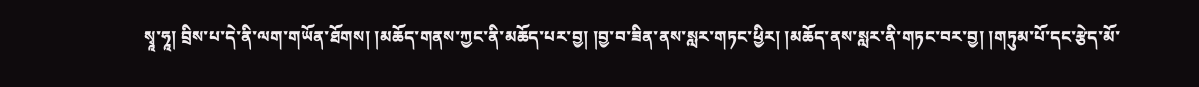སྭཱ་ཧཱ། བྲིས་པ་དེ་ནི་ལག་གཡོན་ཐོགས། །མཆོད་གནས་ཀྱང་ནི་མཆོད་པར་བྱ། །བྱ་བ་ཟིན་ནས་སླར་གཏང་ཕྱིར། །མཆོད་ནས་སླར་ནི་གཏང་བར་བྱ། །གཏུམ་པོ་དང་རྩེད་མོ་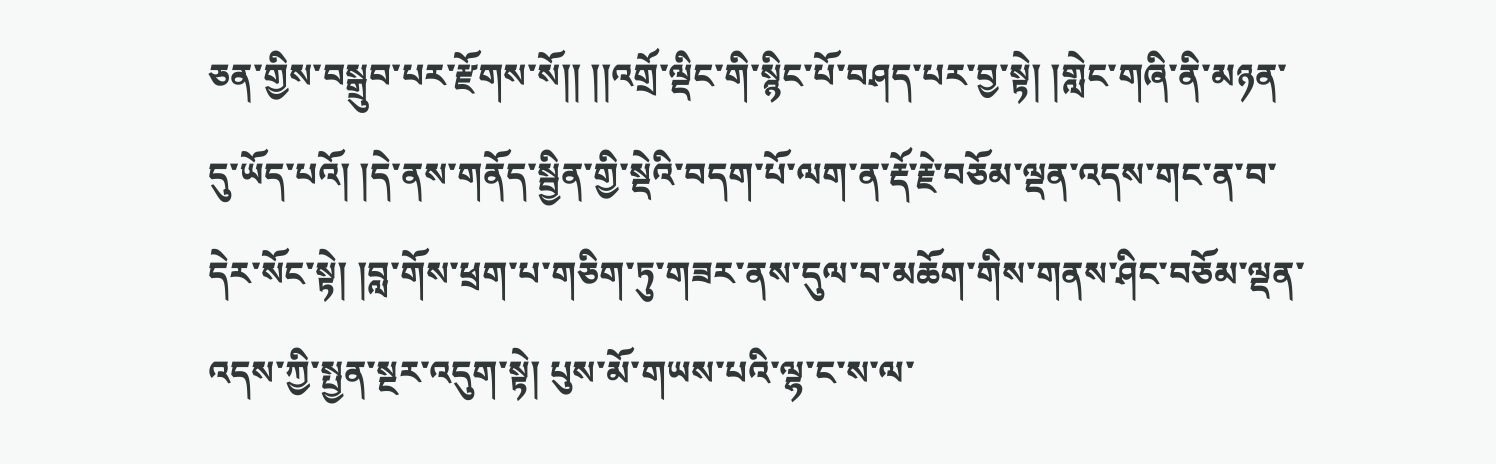ཅན་གྱིས་བསྒྲུབ་པར་རྫོགས་སོ།། །།འགྲོ་ལྡིང་གི་སྙིང་པོ་བཤད་པར་བྱ་སྟེ། །གླེང་གཞི་ནི་མཉན་དུ་ཡོད་པའོ། །དེ་ནས་གནོད་སྦྱིན་གྱི་སྡེའི་བདག་པོ་ལག་ན་རྡོ་རྗེ་བཅོམ་ལྡན་འདས་གང་ན་བ་དེར་སོང་སྟེ། །བླ་གོས་ཕྲག་པ་གཅིག་ཏུ་གཟར་ནས་དུལ་བ་མཆོག་གིས་གནས་ཤིང་བཅོམ་ལྡན་འདས་ཀྱི་སྤྱན་སྔར་འདུག་སྟེ། པུས་མོ་གཡས་པའི་ལྷ་ང་ས་ལ་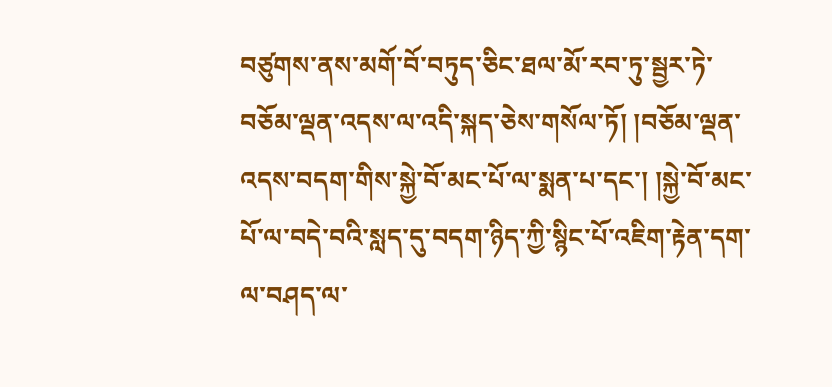བཙུགས་ནས་མགོ་བོ་བཏུད་ཅིང་ཐལ་མོ་རབ་ཏུ་སྦྱར་ཏེ་བཅོམ་ལྡན་འདས་ལ་འདི་སྐད་ཅེས་གསོལ་ཏོ། །བཅོམ་ལྡན་འདས་བདག་གིས་སྐྱེ་བོ་མང་པོ་ལ་སྨན་པ་དང་། །སྐྱེ་བོ་མང་པོ་ལ་བདེ་བའི་སླད་དུ་བདག་ཉིད་ཀྱི་སྙིང་པོ་འཇིག་རྟེན་དག་ལ་བཤད་ལ་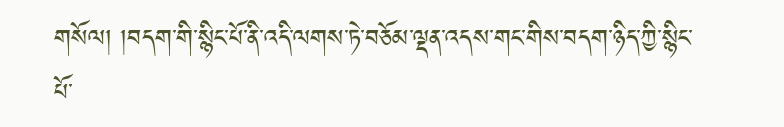གསོལ། །བདག་གི་སྙིང་པོ་ནི་འདི་ལགས་ཏེ་བཅོམ་ལྡན་འདས་གང་གིས་བདག་ཉིད་ཀྱི་སྙིང་པོ་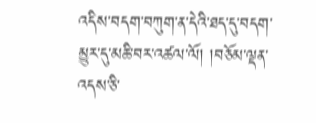འདིས་བདག་བཀུག་ན་དེའི་ཐད་དུ་བདག་མྱུར་དུ་མཆི་བར་འཚལ་ལོ། །བཅོམ་ལྡན་འདས་ཅི་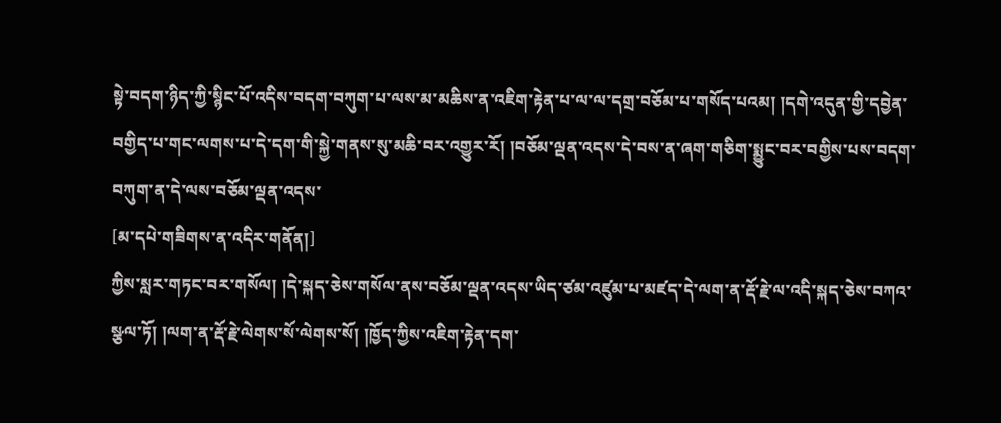སྟེ་བདག་ཉིད་ཀྱི་སྙིང་པོ་འདིས་བདག་བཀུག་པ་ལས་མ་མཆིས་ན་འཇིག་རྟེན་པ་ལ་ལ་དགྲ་བཅོམ་པ་གསོད་པའམ། །དགེ་འདུན་གྱི་དབྱེན་བགྱིད་པ་གང་ལགས་པ་དེ་དག་གི་སྐྱེ་གནས་སུ་མཆི་བར་འགྱུར་རོ། །བཅོམ་ལྡན་འདས་དེ་བས་ན་ཞག་གཅིག་སྨྱུང་བར་བགྱིས་པས་བདག་བཀུག་ན་དེ་ལས་བཅོམ་ལྡན་འདས་
[མ་དཔེ་གཟིགས་ན་འདིར་གནོན།]
ཀྱིས་སླར་གཏང་བར་གསོལ། །དེ་སྐད་ཅེས་གསོལ་ནས་བཅོམ་ལྡན་འདས་ཡིད་ཙམ་འཛུམ་པ་མཛད་དེ་ལག་ན་རྡོ་རྗེ་ལ་འདི་སྐད་ཅེས་བཀའ་སྩལ་ཏོ། །ལག་ན་རྡོ་རྗེ་ལེགས་སོ་ལེགས་སོ། །ཁྱོད་ཀྱིས་འཇིག་རྟེན་དག་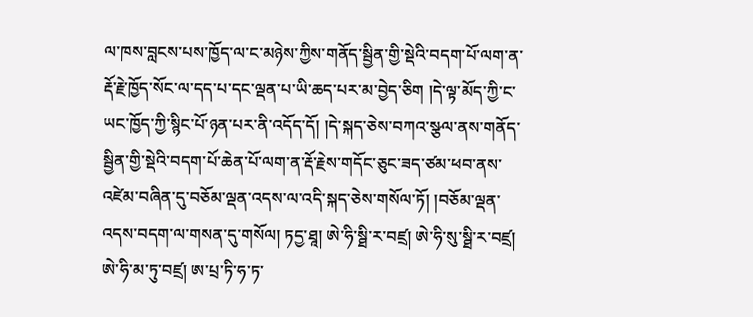ལ་ཁས་བླངས་པས་ཁྱོད་ལ་ང་མཉེས་ཀྱིས་གནོད་སྦྱིན་གྱི་སྡེའི་བདག་པོ་ལག་ན་རྡོ་རྗེ་ཁྱོད་སོང་ལ་དད་པ་དང་ལྡན་པ་ཡི་ཆད་པར་མ་བྱེད་ཅིག །དེ་ལྟ་མོད་ཀྱི་ང་ཡང་ཁྱོད་ཀྱི་སྙིང་པོ་ཉན་པར་ནི་འདོད་དོ། །དེ་སྐད་ཅེས་བཀའ་སྩལ་ནས་གནོད་སྦྱིན་གྱི་སྡེའི་བདག་པོ་ཆེན་པོ་ལག་ན་རྡོ་རྗེས་གདོང་ཅུང་ཟད་ཙམ་ཕབ་ནས་འཛེམ་བཞིན་དུ་བཅོམ་ལྡན་འདས་ལ་འདི་སྐད་ཅེས་གསོལ་ཏོ། །བཅོམ་ལྡན་འདས་བདག་ལ་གསན་དུ་གསོལ། ཏདྱ་ཐཱ། ཨེ་ཧི་སྠི་ར་བཛྲ། ཨེ་ཧི་སུ་སྠི་ར་བཛྲ། ཨེ་ཧི་མ་ཏུ་བཛྲ། ཨ་པྲ་ཏི་ཧ་ཏ་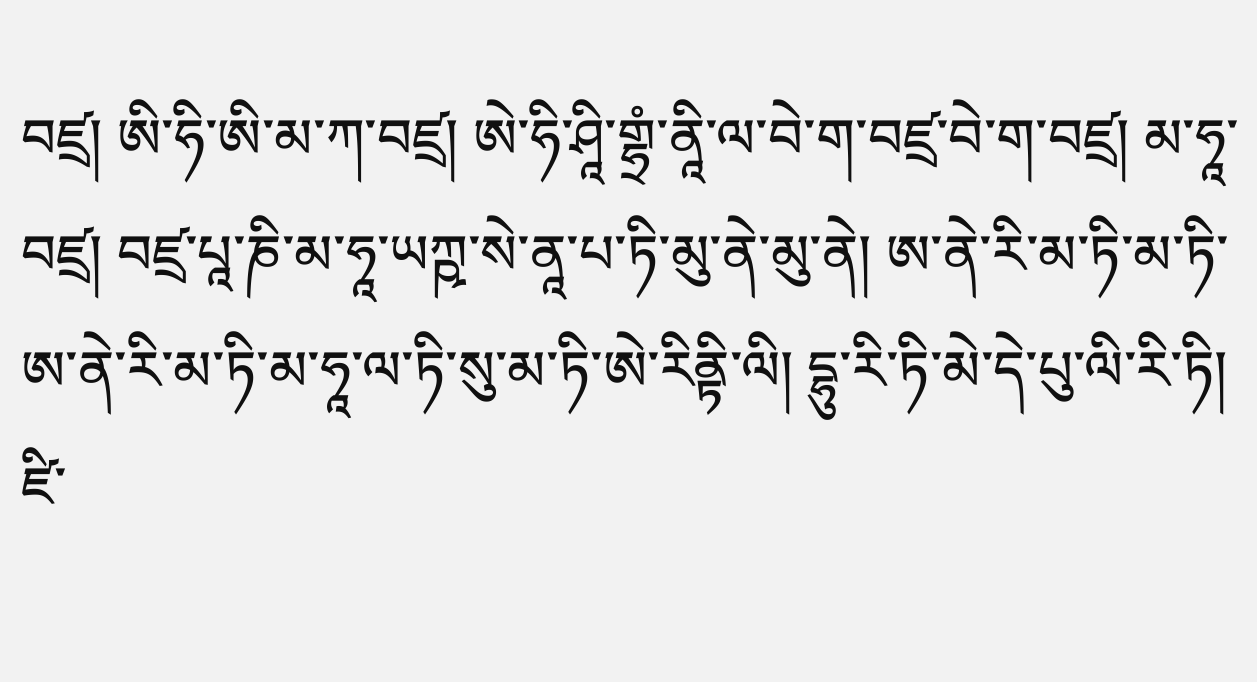བཛྲ། ཨི་ཧི་ཨི་མ་ཀ་བཛྲ། ཨེ་ཧི་ཤཱི་གྷྲཾ་ནཱི་ལ་བེ་ག་བཛྲ་བེ་ག་བཛྲ། མ་ཧཱ་བཛྲ། བཛྲ་པཱ་ཎི་མ་ཧཱ་ཡཀྵ་སེ་ནཱ་པ་ཏི་མུ་ནེ་མུ་ནེ། ཨ་ནེ་རི་མ་ཏི་མ་ཏི་ཨ་ནེ་རི་མ་ཏི་མ་ཧཱ་ལ་ཏི་སུ་མ་ཏི་ཨེ་རིནྟི་ལི། དྷུ་རི་ཏི་མེ་དེ་པུ་ལི་རི་ཏི། ཛི་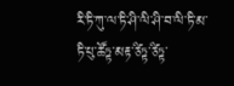རི་ཏི་ཀུ་ལ་ཏི་ཤི་ལི་ཤི་བ་ལི་ཏི་མ་ཏི་པུ་ཚོཏྟ་མརྟ་ཙིཏྟ་ཙིཏྟ་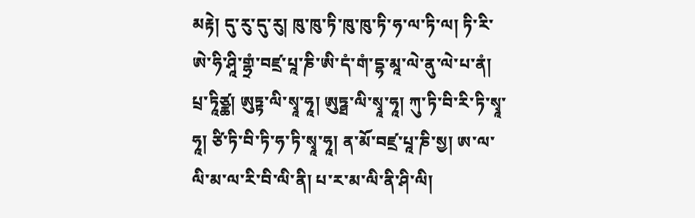མརྟེ། དུ་རུ་དུ་རུ། ཁུ་ཁུ་ཏི་ཁུ་ཁུ་ཏི་ཧ་ལ་ཏི་ལ། ཏི་རི་ཨེ་ཧི་ཤཱི་གྷྲཾ་བཛྲ་པཱ་ཎི་ཨི་དཾ་གཾ་དྷ་མཱ་ལེ་ནུ་ལེ་པ་ནཾ། པྲ་ཏཱིཙྪ། ཨུཏྟ་ལི་སྭཱ་ཧཱ། ཨུཏྠ་ལི་སྭཱ་ཧཱ། ཀུ་ཏི་བི་རི་ཏི་སྭཱ་ཧཱ། ཙི་ཏི་བི་ཏི་ཧ་ཏི་སྭཱ་ཧཱ། ན་མོ་བཛྲ་པཱ་ཎི་སྱ། ཨ་ལ་ལི་མ་ལ་རི་བི་ལི་ནི། པ་ར་མ་ལི་ནི་ཤི་ལི།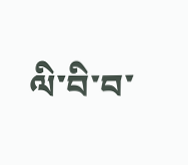ལི་བི་བ་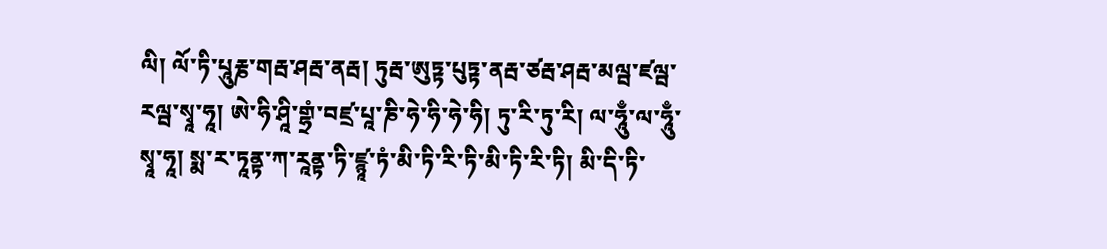ལི། ལོ་ཏི་པཱུརྞ་གརྦ་ཤརྦ་ནརྦ། ཏུརྦ་ཨུཏྟ་པུཏྟ་ནརྦ་ཙརྦ་ཤརྦ་མལྦ་ཛལྦ་རལྦ་སྭཱ་ཧཱ། ཨེ་ཧི་ཤཱི་གྷྲཾ་བཛྲ་པཱ་ཎི་ཧེ་ཧི་ཧེ་ཧི། ཏུ་རི་ཏུ་རི། ལ་ཧཱུྃ་ལ་ཧཱུྃ་སྭཱ་ཧཱ། སྨ་ར་ཏཱནྟ་ཀ་རཱནྟ་ཏི་ཛྙཱ་ཏཾ་མི་ཏི་རི་ཏི་མི་ཏི་རི་ཏི། མི་དི་ཏི་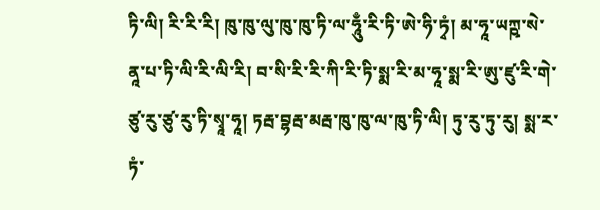ཏི་ལི། རི་རི་རི། ཁུ་ཁུ་ལུ་ཁུ་ཁུ་ཏི་ལ་ཧཱུྃ་རི་ཏི་ཨེ་ཧི་ཏྭཾ། མ་ཧཱ་ཡཀྵ་སེ་ནཱ་པ་ཏི་ལི་རི་ལི་རི། བ་སི་རི་རི་ཀི་རི་ཏི་སྨ་རི་མ་ཧཱ་སྨ་རི་ཨུ་ཛུ་རི་གེ་ཙུ་རུ་ཙུ་རུ་ཏི་སྭཱ་ཧཱ། ཏརྦ་བྷརྦ་མརྦ་ཁུ་ཁུ་ལ་ཁུ་ཏི་ལི། ཏུ་རུ་ཏུ་རུ། སྨ་ར་ཏཾ་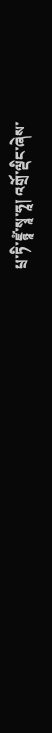པྲ་ཏི་ཛྙཱཾ་སྭཱ་ཧཱ། འགྲོ་ལྡིང་ཞེས་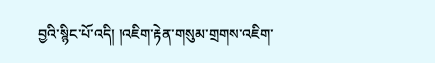བྱའི་སྙིང་པོ་འདི། །འཇིག་རྟེན་གསུམ་གྲགས་འཇིག་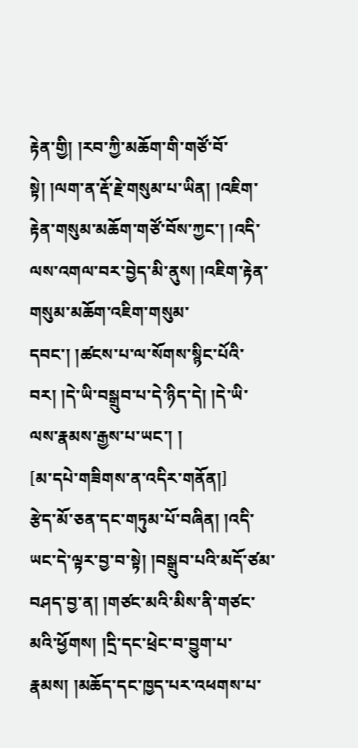རྟེན་གྱི། །རབ་ཀྱི་མཆོག་གི་གཙོ་བོ་སྟེ། །ལག་ན་རྡོ་རྗེ་གསུམ་པ་ཡིན། །འཇིག་རྟེན་གསུམ་མཆོག་གཙོ་བོས་ཀྱང་། །འདི་ལས་འགལ་བར་བྱེད་མི་ནུས། །འཇིག་རྟེན་གསུམ་མཆོག་འཇིག་གསུམ་དབང་། །ཚངས་པ་ལ་སོགས་སྙིང་པོའི་བར། །དེ་ཡི་བསྒྲུབ་པ་དེ་ཉིད་དེ། །དེ་ཡི་ལས་རྣམས་རྒྱས་པ་ཡང་། །
[མ་དཔེ་གཟིགས་ན་འདིར་གནོན།]
རྩེད་མོ་ཅན་དང་གཏུམ་པོ་བཞིན། །འདི་ཡང་དེ་ལྟར་བྱ་བ་སྟེ། །བསྒྲུབ་པའི་མདོ་ཙམ་བཤད་བྱ་ན། །གཙང་མའི་མིས་ནི་གཙང་མའི་ཕྱོགས། །དྲི་དང་ཕྲེང་བ་བྱུག་པ་རྣམས། །མཆོད་དང་ཁྱད་པར་འཕགས་པ་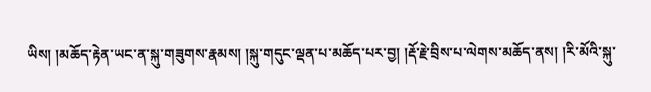ཡིས། །མཆོད་རྟེན་ཡང་ན་སྐུ་གཟུགས་རྣམས། །སྐུ་གདུང་ལྡན་པ་མཆོད་པར་བྱ། །རྡོ་རྗེ་བྲིས་པ་ལེགས་མཆོད་ནས། །རི་མོའི་སྐུ་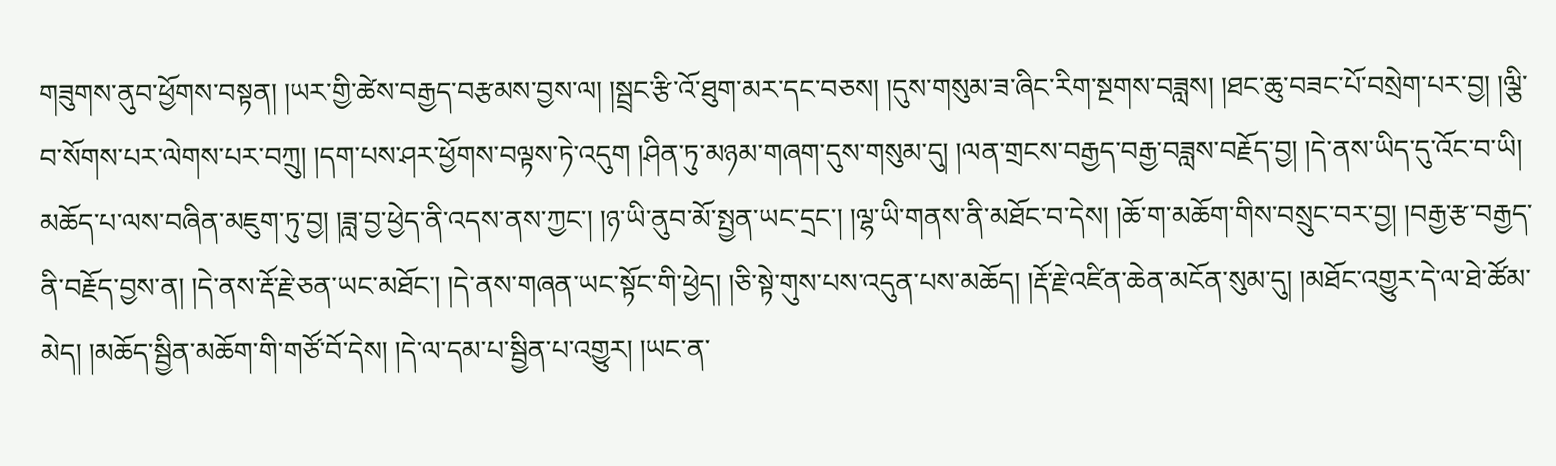གཟུགས་ནུབ་ཕྱོགས་བསྟན། །ཡར་གྱི་ཚེས་བརྒྱད་བརྩམས་བྱས་ལ། །སྦྲང་རྩི་འོ་ཐུག་མར་དང་བཅས། །དུས་གསུམ་ཟ་ཞིང་རིག་སྔགས་བཟླས། །ཐང་ཆུ་བཟང་པོ་བསྲེག་པར་བྱ། །ལྕི་བ་སོགས་པར་ལེགས་པར་བཀྲུ། །དག་པས་ཤར་ཕྱོགས་བལྟས་ཏེ་འདུག །ཤིན་ཏུ་མཉམ་གཞག་དུས་གསུམ་དུ། །ལན་གྲངས་བརྒྱད་བརྒྱ་བཟླས་བརྗོད་བྱ། །དེ་ནས་ཡིད་དུ་འོང་བ་ཡི། མཆོད་པ་ལས་བཞིན་མཇུག་ཏུ་བྱ། །ཟླ་བྱ་ཕྱེད་ནི་འདས་ནས་ཀྱང་། །ཉ་ཡི་ནུབ་མོ་སྤྱན་ཡང་དྲང་། །ལྷ་ཡི་གནས་ནི་མཐོང་བ་དེས། །ཆོ་ག་མཆོག་གིས་བསྲུང་བར་བྱ། །བརྒྱ་རྩ་བརྒྱད་ནི་བརྗོད་བྱས་ན། །དེ་ནས་རྡོ་རྗེ་ཅན་ཡང་མཐོང་། །དེ་ནས་གཞན་ཡང་སྟོང་གི་ཕྱེད། །ཅི་སྟེ་གུས་པས་འདུན་པས་མཆོད། །རྡོ་རྗེ་འཛིན་ཆེན་མངོན་སུམ་དུ། །མཐོང་འགྱུར་དེ་ལ་ཐེ་ཚོམ་མེད། །མཆོད་སྦྱིན་མཆོག་གི་གཙོ་བོ་དེས། །དེ་ལ་དམ་པ་སྦྱིན་པ་འགྱུར། །ཡང་ན་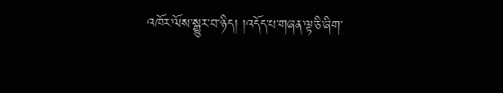འཁོར་ལོས་སྒྱུར་བ་ཉིད། །འདོད་པ་གཞན་ལྟ་ཅི་ཞིག་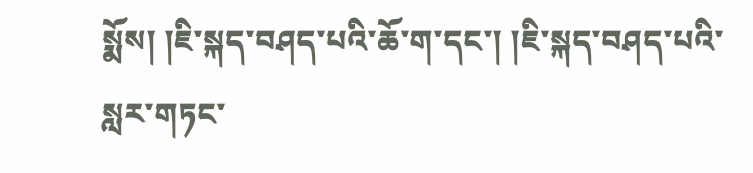སྨོས། །ཇི་སྐད་བཤད་པའི་ཆོ་ག་དང་། །ཇི་སྐད་བཤད་པའི་སླར་གཏང་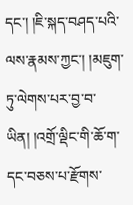དང་། །ཇི་སྐད་བཤད་པའི་ལས་རྣམས་ཀྱང་། །མཇུག་ཏུ་ལེགས་པར་བྱ་བ་ཡིན། །འགྲོ་ལྡིང་གི་ཆོ་ག་དང་བཅས་པ་རྫོགས་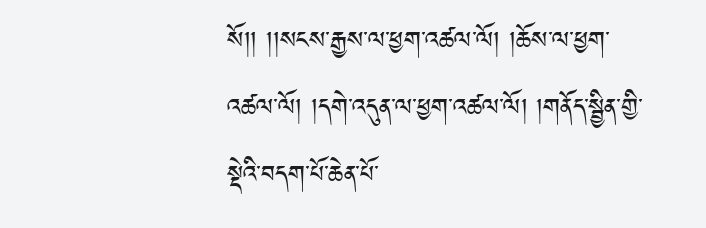སོ།། །།སངས་རྒྱས་ལ་ཕྱག་འཚལ་ལོ། །ཆོས་ལ་ཕྱག་འཚལ་ལོ། །དགེ་འདུན་ལ་ཕྱག་འཚལ་ལོ། །གནོད་སྦྱིན་གྱི་སྡེའི་བདག་པོ་ཆེན་པོ་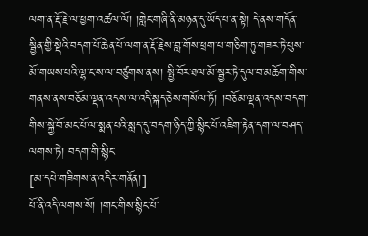ལག་ན་རྡོ་རྗེ་ལ་ཕྱག་འཚལ་ལོ། །གླེང་གཞི་ནི་མཉན་དུ་ཡོད་པ་ན་སྟེ། དེ་ནས་གདོན་སྦྱིན་གྱི་སྡེའི་བདག་པོ་ཆེན་པོ་ལག་ན་རྡོ་རྗེས་བླ་གོས་ཕྲག་པ་གཅིག་ཏུ་གཟར་ཏེ་པུས་མོ་གཡས་པའི་ལྷ་ང་ས་ལ་བཙུགས་ནས། སྤྱི་བོར་ཐལ་མོ་སྦྱར་ཏེ་དུལ་བ་མཆོག་གིས་གནས་ནས་བཅོམ་ལྡན་འདས་ལ་འདི་སྐད་ཅེས་གསོལ་ཏོ། །བཅོམ་ལྡན་འདས་བདག་གིས་སྐྱེ་བོ་མང་པོ་ལ་སྨན་པའི་སླད་དུ་བདག་ཉིད་ཀྱི་སྙིང་པོ་འཇིག་རྟེན་དག་ལ་བཤད་ལགས་ཏེ། བདག་གི་སྙིང་
[མ་དཔེ་གཟིགས་ན་འདིར་གནོན།]
པོ་ནི་འདི་ལགས་སོ། །གང་གིས་སྙིང་པོ་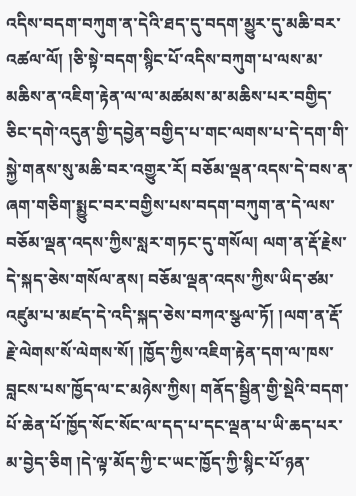འདིས་བདག་བཀུག་ན་དེའི་ཐད་དུ་བདག་མྱུར་དུ་མཆི་བར་འཚལ་ལོ། །ཅི་སྟེ་བདག་སྙིང་པོ་འདིས་བཀུག་པ་ལས་མ་མཆིས་ན་འཇིག་རྟེན་ལ་ལ་མཚམས་མ་མཆིས་པར་བགྱིད་ཅིང་དགེ་འདུན་གྱི་དབྱེན་བགྱིད་པ་གང་ལགས་པ་དེ་དག་གི་སྐྱེ་གནས་སུ་མཆི་བར་འགྱུར་རོ། བཅོམ་ལྡན་འདས་དེ་བས་ན་ཞག་གཅིག་སྨྱུང་བར་བགྱིས་པས་བདག་བཀུག་ན་དེ་ལས་བཅོམ་ལྡན་འདས་ཀྱིས་སླར་གཏང་དུ་གསོལ། ལག་ན་རྡོ་རྗེས་དེ་སྐད་ཅེས་གསོལ་ནས། བཅོམ་ལྡན་འདས་ཀྱིས་ཡིད་ཙམ་འཛུམ་པ་མཛད་དེ་འདི་སྐད་ཅེས་བཀའ་སྩལ་ཏོ། །ལག་ན་རྡོ་རྗེ་ལེགས་སོ་ལེགས་སོ། །ཁྱོད་ཀྱིས་འཇིག་རྟེན་དག་ལ་ཁས་བླངས་པས་ཁྱོད་ལ་ང་མཉེས་ཀྱིས། གནོད་སྦྱིན་གྱི་སྡེའི་བདག་པོ་ཆེན་པོ་ཁྱོད་སོང་སོང་ལ་དད་པ་དང་ལྡན་པ་ཡི་ཆད་པར་མ་བྱེད་ཅིག །དེ་ལྟ་མོད་ཀྱི་ང་ཡང་ཁྱོད་ཀྱི་སྙིང་པོ་ཉན་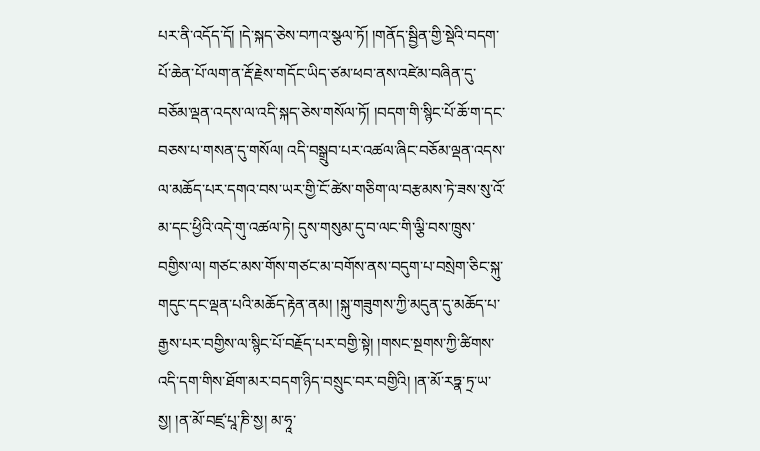པར་ནི་འདོད་དོ། །དེ་སྐད་ཅེས་བཀའ་སྩལ་ཏོ། །གནོད་སྦྱིན་གྱི་སྡེའི་བདག་པོ་ཆེན་པོ་ལག་ན་རྡོ་རྗེས་གདོང་ཡིད་ཙམ་ཕབ་ནས་འཛེམ་བཞིན་དུ་བཅོམ་ལྡན་འདས་ལ་འདི་སྐད་ཅེས་གསོལ་ཏོ། །བདག་གི་སྙིང་པོ་ཆོ་ག་དང་བཅས་པ་གསན་དུ་གསོལ། འདི་བསྒྲུབ་པར་འཚལ་ཞིང་བཅོམ་ལྡན་འདས་ལ་མཆོད་པར་དགའ་བས་ཡར་གྱི་ངོ་ཚེས་གཅིག་ལ་བརྩམས་ཏེ་ཟས་སུ་འོ་མ་དང་ཕྱིའི་འདེ་གུ་འཚལ་ཏེ། དུས་གསུམ་དུ་བ་ལང་གི་ལྕི་བས་ཁྲུས་བགྱིས་ལ། གཙང་མས་གོས་གཙང་མ་བགོས་ནས་བདུག་པ་བསྲེག་ཅིང་སྐུ་གདུང་དང་ལྡན་པའི་མཆོད་རྟེན་ནམ། །སྐུ་གཟུགས་ཀྱི་མདུན་དུ་མཆོད་པ་རྒྱས་པར་བགྱིས་ལ་སྙིང་པོ་བརྗོད་པར་བགྱི་སྟེ། །གསང་སྔགས་ཀྱི་ཚིགས་འདི་དག་གིས་ཐོག་མར་བདག་ཉིད་བསྲུང་བར་བགྱིའི། །ན་མོ་རཏྣ་ཏྲ་ཡ་སྱ། །ན་མོ་བཛྲ་པཱ་ཎི་སྱ། མ་ཧཱ་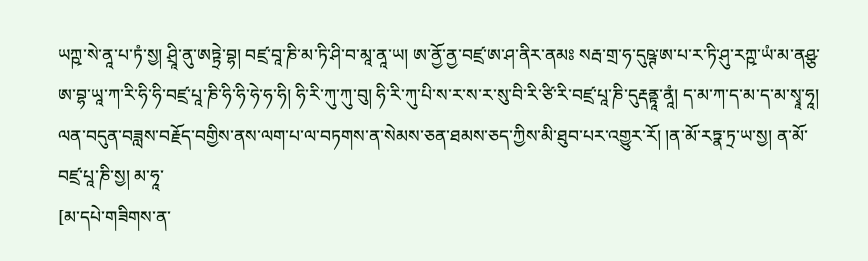ཡཀྵ་སེ་ནཱ་པ་ཏཾ་སྱ། ཤྲཱི་ནུ་ཨཏྟྲེ་བྷ། བཛྲ་བཱ་ཎི་མ་ཏི་ཤི་བ་མཱ་ནཱ་ཡ། ཨ་ནྱོ་ནྱ་བཛྲ་ཨ་ཤ་ནིར་ནམཿ སརྦ་གྲ་ཧ་དུཥྚ་ཨ་པ་ར་ཏི་ཤུ་རཀྵ་ཡཾ་མ་ནཤྩ་ཨ་བྷ་ཡཱ་ཀ་རི་ཧི་ཧི་བཛྲ་པཱ་ཎི་ཧི་ཧི་ཧེ་ཧ་ཧི། ཧི་རི་ཀུ་ཀུ་བུ། ཧི་རི་ཀུ་པི་ས་ར་ས་ར་སུ་བི་རི་ཙི་རི་བཛྲ་པཱ་ཎི་དུརྡནྟཱ་ནཱཾ། ད་མ་ཀ་ད་མ་ད་མ་སྭཱ་ཧཱ། ལན་བདུན་བཟླས་བརྗོད་བགྱིས་ནས་ལག་པ་ལ་བཏགས་ན་སེམས་ཅན་ཐམས་ཅད་ཀྱིས་མི་ཐུབ་པར་འགྱུར་རོ། །ན་མོ་རཏྣ་ཏྲ་ཡ་སྱ། ན་མོ་བཛྲ་པཱ་ཎི་སྱ། མ་ཧཱ་
[མ་དཔེ་གཟིགས་ན་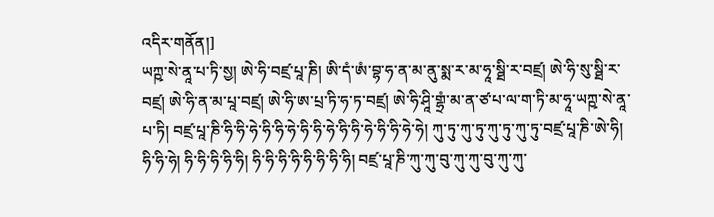འདིར་གནོན།]
ཡཀྵ་སེ་ནཱ་པ་ཏི་སྱ། ཨེ་ཧི་བཛྲ་པཱ་ཎི། ཨི་དཾ་ཨཾ་བྷ་ཧ་ན་མ་ནུ་སྨ་ར་མ་ཧཱ་སྠི་ར་བཛྲ། ཨེ་ཧི་སུ་སྠི་ར་བཛྲ། ཨེ་ཧི་ན་མ་པཱ་བཛྲ། ཨེ་ཧི་ཨ་པྲ་ཏི་ཧ་ཏ་བཛྲ། ཨེ་ཧི་ཤཱི་གྷྲཾ་མ་ན་ཙ་པ་ལ་ག་ཏི་མ་ཧཱ་ཡཀྵ་སེ་ནཱ་པ་ཏི། བཛྲ་པཱ་ཎི་ཧི་ཧི་ཧེ་ཧི་ཧི་ཧེ་ཧི་ཧི་ཧེ་ཧི་ཧི་ཧེ་ཧི་ཧི་ཧེ་ཧེ། ཀུ་ཏུ་ཀུ་ཏུ་ཀུ་ཏུ་ཀུ་ཏུ་བཛྲ་པཱ་ཎི་ཨེ་ཧི། ཧི་ཧི་ཧེ། ཧི་ཧི་ཧི་ཧི་ཧི། ཧི་ཧི་ཧི་ཧི་ཧི་ཧི་ཧི་ཧི། བཛྲ་པཱ་ཎི་ཀུ་ཀུ་བུ་ཀུ་ཀུ་བུ་ཀུ་ཀུ་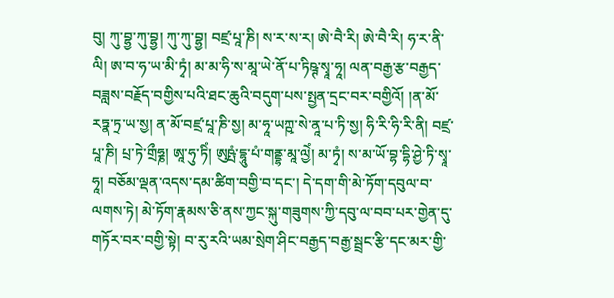བུ། ཀུ་བྷྱ་ཀུ་བྷྱ། ཀུ་ཀུ་བྷྱ། བཛྲ་པཱ་ཎི། ས་ར་ས་ར། ཨེ་བཻ་རི། ཨེ་བཻ་རི། ཧ་ར་ནི་ལི། ཨ་བ་ཧ་ཡ་མི་ཏྭཾ། མ་མ་ཧི་ས་མཱ་ཡེ་ནོ་པ་ཏིཥྚ་སྭཱ་ཧཱ། ལན་བརྒྱ་རྩ་བརྒྱད་བཟླས་བརྗོད་བགྱིས་པའི་ཐང་ཆུའི་བདུག་པས་སྤྱན་དྲང་བར་བགྱིའོ། །ན་མོ་རཏྣ་ཏྲ་ཡ་སྱ། ན་མོ་བཛྲ་པཱ་ཎི་སྱ། མ་ཧཱ་ཡཀྵ་སེ་ནཱ་པ་ཏི་སྱ། ཧི་རི་ཧི་རི་ནི། བཛྲ་པཱ་ཎི། པྲ་ཏེ་གྲྀཧྞ། ཨཱ་ཧུ་ཏིཾ། ཨུཥྤཾ་དྷཱུ་པཾ་གནྡྷ་མཱ་ལྱེཾ། མ་ཏྭཾ། ས་མ་ཡོ་བྷ་དྷི་ཤྱེ་ཏི་སྭཱ་ཧཱ། བཅོམ་ལྡན་འདས་དམ་ཚིག་བགྱི་བ་དང་། དེ་དག་གི་མེ་ཏོག་དབུལ་བ་ལགས་ཏེ། མེ་ཏོག་རྣམས་ཅི་ནས་ཀྱང་སྐུ་གཟུགས་ཀྱི་དབུ་ལ་བབ་པར་གྱེན་དུ་གཏོར་བར་བགྱི་སྟེ། བ་རུ་རའི་ཡམ་སྲེག་ཤིང་བརྒྱད་བརྒྱ་སྦྲང་རྩི་དང་མར་གྱི་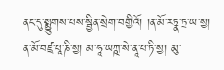ནང་དུ་སྨྱུགས་པས་སྦྱིན་སྲེག་བགྱིའོ། །ན་མོ་རཏྣ་ཏྲ་ཡ་སྱ། ན་མོ་བཛྲ་པཱ་ཎི་སྱ། མ་ཧཱ་ཡཀྵ་སེ་ནཱ་པ་ཏི་སྱ། མུ་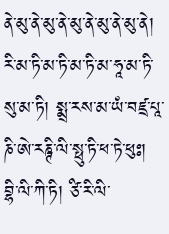ནེ་མུ་ནེ་མུ་ནེ་མུ་ནེ་མུ་ནེ་མུ་ནེ། རི་མ་ཏི་མ་ཏི་མ་ཏི་མ་ཧཱ་མ་ཏི་སུ་མ་ཏི། སྨྲ་རས་མ་ཡཾ་བཛྲ་པཱ་ཎི་ཨེ་རཎྚི་ལི་སྥུ་ཏི་ཕ་ཏེ་ཕུཿ། བྷི་ལི་ཀི་ཏི། ཙི་རི་ལི་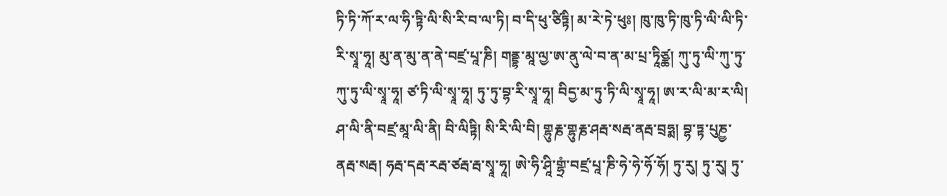ཏི་ཏི་ཀོ་ར་ལ་ཧི་ཏྟི་ལི་སི་རི་བ་ལ་ཏི། བ་དི་ཕུ་ཙིཏྟི། མ་རེ་ཏེ་ཕུཿ། ཁུ་ཁུ་ཏི་ཁུ་ཏི་ལི་ལི་ཏི་རི་སྭཱ་ཧཱ། མུ་ན་མུ་ན་ནེ་བཛྲ་པཱ་ཎི། གནྡྷ་མཱ་ལྱ་ཨ་ནུ་ལེ་བ་ན་མ་པྲ་ཏཱིཙྪ། ཀུ་ཏུ་ལི་ཀུ་ཏུ་ཀུ་ཏུ་ལི་སྭཱ་ཧཱ། ཙ་ཏི་ལི་སྭཱ་ཧཱ། ཏུ་ཏུ་བྷ་རི་སྭཱ་ཧཱ། བིདྱ་མ་ཏུ་ཏི་ལི་སྭཱ་ཧཱ། ཨ་ར་ལི་མ་ར་ལི། ཤ་ལི་ནི་བཛྲ་མཱ་ལི་ནི། བི་ལིཏྟི། སི་རི་ལི་བི། གྷུརྞ་གྷུརྞ་ཤརྦ་སརྦ་ནརྦ་བྲཧྨ། བྷ་ཏྟ་པུཎྱ་ནརྦ་སརྦ། ཧརྦ་དརྦ་རརྦ་ཙརྦ་རྦ་སྭཱ་ཧཱ། ཨེ་ཧི་ཤཱི་གྷྲཾ་བཛྲ་པཱ་ཎི་ཧེ་ཧེ་ཧོ་ཧོ། ཏུ་རུ། ཏུ་རུ། ཏུ་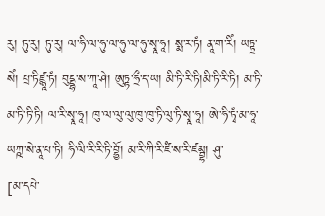རུ། ཏུ་རུ། ཏུ་རུ། ལ་ཧི་ལ་ཧུ་ལ་ཧུ་ལ་ཧུ་སྭཱ་ཧཱ། སྨ་ར་ཏཾ། ནཱ་ག་རིཾ། ཡཏྟྲ་སེཾ། པྲ་ཏིཛྙཱ་ཏཾ། བུདྡྷ་ས་ཀཱ་ཤེ། ཨུཏྟ་ཧྲྀ་ད་ཡ། མི་ཏི་རི་ཏི།མི་ཏི་རི་ཏི། མ་ཏི་མ་ཏི་ཏི་ཏི། ལ་རི་སྭཱ་ཧཱ། ཁུ་ལ་ལུ་ལུ་ཁུ་ཁུ་ཏི་ལུ་ཏི་སྭཱ་ཧཱ། ཨེ་ཧི་ཏྭཾ་མ་ཧཱ་ཡཀྵ་སེ་ནཱ་པ་ཏི། ཧི་ལི་རི་རི་ཏི་བྷྱོ། མ་རི་ཀི་རི་ཛཾ་ས་རི་ཛམྦྷ། ཤུ་
[མ་དཔེ་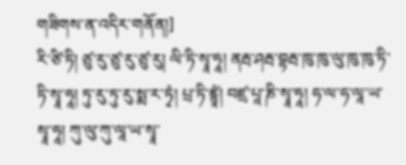གཟིགས་ན་འདིར་གནོན།]
རི་ཙི་ཏི། ཙུ་རུ་ཙུ་རུ་ཙུ་རུ། ལི་ཏི་སྭཱ་ཧཱ། ནརྦ་ཤརྦ་བྷརྦ་ཁུ་ཁུ་ལུ་ཁུ་ཁུ་ཏི་ཏི་སྭཱ་ཧཱ། ཏུ་རུ་ཏུ་རུ་སྨ་ར་ཏྭཾ། པྲ་ཏི་ཛྙཱཾ། བཛྲ་པཱ་ཎི་སྭཱ་ཧཱ། ཧ་ལ་ཧ་ལཱ་ཡ་སྭཱ་ཧཱ། ཀུ་ལུ་ཀུ་ལཱ་ཡ་སྭཱ་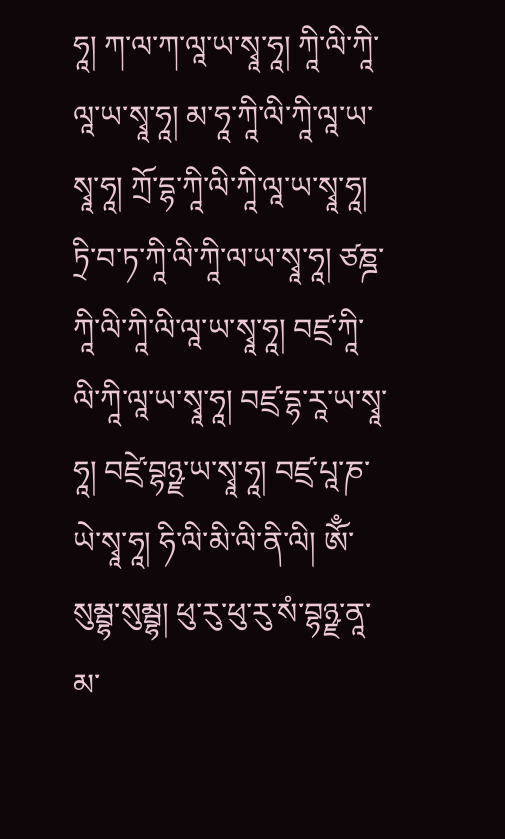ཧཱ། ཀ་ལ་ཀ་ལཱ་ཡ་སྭཱ་ཧཱ། ཀཱི་ལི་ཀཱི་ལཱ་ཡ་སྭཱ་ཧཱ། མ་ཧཱ་ཀཱི་ལི་ཀཱི་ལཱ་ཡ་སྭཱ་ཧཱ། ཀྲོ་དྷ་ཀཱི་ལི་ཀཱི་ལཱ་ཡ་སྭཱ་ཧཱ། ཏྲི་བ་ཏ་ཀཱི་ལི་ཀཱི་ལ་ཡ་སྭཱ་ཧཱ། ཙཎྜ་ཀཱི་ལི་ཀཱི་ལི་ལཱ་ཡ་སྭཱ་ཧཱ། བཛྲ་ཀཱི་ལི་ཀཱི་ལཱ་ཡ་སྭཱ་ཧཱ། བཛྲ་དྷ་རཱ་ཡ་སྭཱ་ཧཱ། བཛྲེ་བྷཉྫ་ཡ་སྭཱ་ཧཱ། བཛྲ་པཱ་ཎ་ཡེ་སྭཱ་ཧཱ། ཧི་ལི་མི་ལི་ནི་ལི། ཨོྃ་སུམྦྷ་སུམྦྷ། ཕུ་རུ་ཕུ་རུ་སཾ་བྷཉྫ་ནཱ་མ་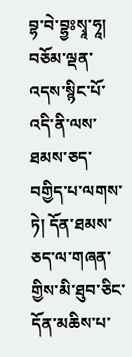བྷ་བེ་བྷྱཿསྭཱ་ཧཱ། བཅོམ་ལྡན་འདས་སྙིང་པོ་འདི་ནི་ལས་ཐམས་ཅད་བགྱིད་པ་ལགས་ཏེ། དོན་ཐམས་ཅད་ལ་གཞན་གྱིས་མི་ཐུབ་ཅིང་དོན་མཆིས་པ་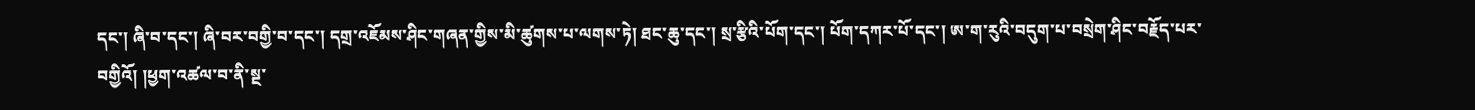དང་། ཞི་བ་དང་། ཞི་བར་བགྱི་བ་དང་། དགྲ་འཇོམས་ཤིང་གཞན་གྱིས་མི་ཚུགས་པ་ལགས་ཏེ། ཐང་ཆུ་དང་། སྲ་རྩིའི་པོག་དང་། པོག་དཀར་པོ་དང་། ཨ་ག་རུའི་བདུག་པ་བསྲེག་ཤིང་བརྗོད་པར་བགྱིའོ། །ཕྱག་འཚལ་བ་ནི་སྔ་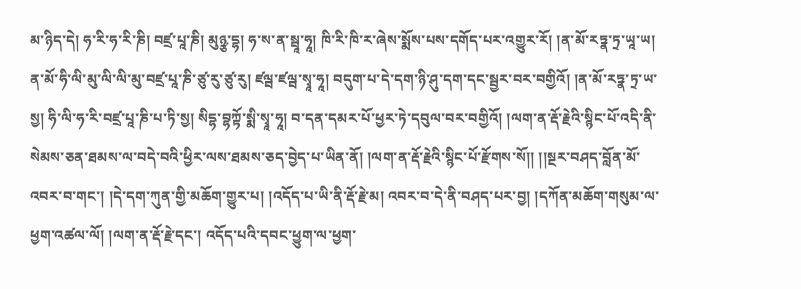མ་ཉིད་དེ། ཧ་རི་ཧ་རི་ཎི། བཛྲ་པཱ་ཎི། མུཉྩ་དྷ། ཧ་ས་ན་སྦཱ་ཧཱ། ཁི་རི་ཁི་ར་ཞེས་སྨོས་པས་དགོད་པར་འགྱུར་རོ། །ན་མོ་རཏྣ་ཏྲ་ཡཱ་ཡ། ན་མོ་ཧི་ལི་མུ་ལི་ལི་མུ་བཛྲ་པཱ་ཎི་ཙུ་རུ་ཙུ་རུ། ཛལྦ་ཛལྦ་སྭཱ་ཧཱ། བདུག་པ་དེ་དག་ཉི་ཤུ་དག་དང་སྦྱར་བར་བགྱིའོ། །ན་མོ་རཏྣ་ཏྲ་ཡ་སྱ། ཧི་ལི་ཧ་རི་བཛྲ་པཱ་ཎི་པ་ཏི་སྱ། སིདྷ་བྷཀྟོ་སྨི་སྭཱ་ཧཱ། བ་དན་དམར་པོ་ཕྱར་ཏེ་དབུལ་བར་བགྱིའོ། །ལག་ན་རྡོ་རྗེའི་སྙིང་པོ་འདི་ནི་སེམས་ཅན་ཐམས་ལ་བདེ་བའི་ཕྱིར་ལས་ཐམས་ཅད་བྱེད་པ་ཡིན་ནོ། །ལག་ན་རྡོ་རྗེའི་སྙིང་པོ་རྫོགས་སོ།། །།སྔར་བཤད་བློན་མོ་འབར་བ་གང་། །དེ་དག་ཀུན་གྱི་མཆོག་གྱུར་པ། །འདོད་པ་ཡི་ནི་རྡོ་རྗེ་མ། འབར་བ་དེ་ནི་བཤད་པར་བྱ། །དཀོན་མཆོག་གསུམ་ལ་ཕྱག་འཚལ་ལོ། །ལག་ན་རྡོ་རྗེ་དང་། འདོད་པའི་དབང་ཕྱུག་ལ་ཕྱག་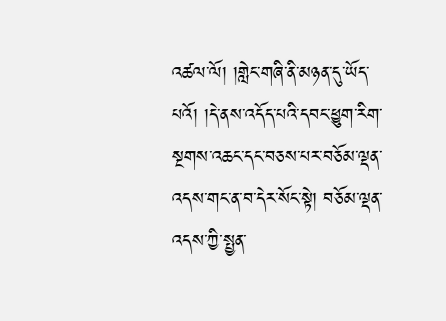འཚལ་ལོ། །གླེང་གཞི་ནི་མཉན་དུ་ཡོད་པའོ། །དེ་ནས་འདོད་པའི་དབང་ཕྱུག་རིག་སྔགས་འཆང་དང་བཅས་པར་བཅོམ་ལྡན་འདས་གང་ན་བ་དེར་སོང་སྟེ། བཅོམ་ལྡན་འདས་ཀྱི་སྤྱན་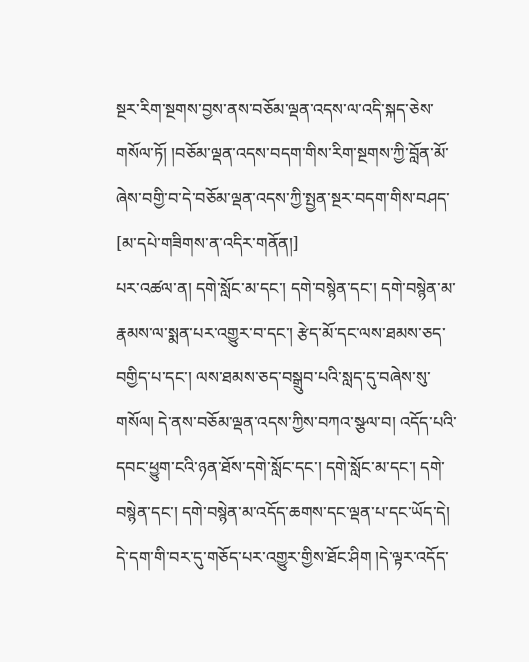སྔར་རིག་སྔགས་བྱས་ནས་བཅོམ་ལྡན་འདས་ལ་འདི་སྐད་ཅེས་གསོལ་ཏོ། །བཅོམ་ལྡན་འདས་བདག་གིས་རིག་སྔགས་ཀྱི་བློན་མོ་ཞེས་བགྱི་བ་དེ་བཅོམ་ལྡན་འདས་ཀྱི་སྤྱན་སྔར་བདག་གིས་བཤད་
[མ་དཔེ་གཟིགས་ན་འདིར་གནོན།]
པར་འཚལ་ན། དགེ་སློང་མ་དང་། དགེ་བསྙེན་དང་། དགེ་བསྙེན་མ་རྣམས་ལ་སྨན་པར་འགྱུར་བ་དང་། རྩེད་མོ་དང་ལས་ཐམས་ཅད་བགྱིད་པ་དང་། ལས་ཐམས་ཅད་བསྒྲུབ་པའི་སླད་དུ་བཞེས་སུ་གསོལ། དེ་ནས་བཅོམ་ལྡན་འདས་ཀྱིས་བཀའ་སྩལ་བ། འདོད་པའི་དབང་ཕྱུག་ངའི་ཉན་ཐོས་དགེ་སློང་དང་། དགེ་སློང་མ་དང་། དགེ་བསྙེན་དང་། དགེ་བསྙེན་མ་འདོད་ཆགས་དང་ལྡན་པ་དང་ཡོད་དེ། དེ་དག་གི་བར་དུ་གཅོད་པར་འགྱུར་གྱིས་ཐོང་ཤིག །དེ་ལྟར་འདོད་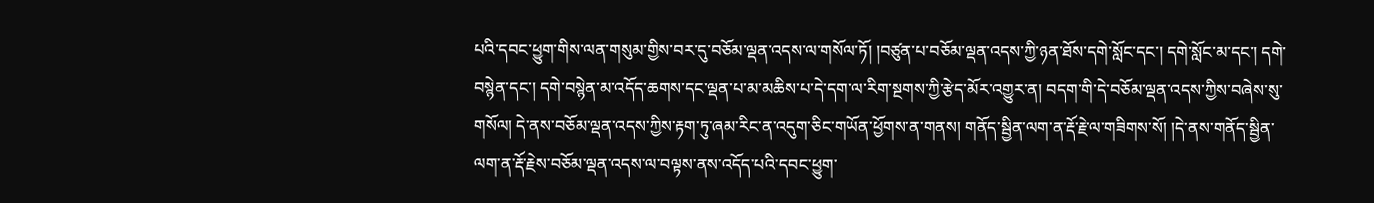པའི་དབང་ཕྱུག་གིས་ལན་གསུམ་གྱིས་བར་དུ་བཅོམ་ལྡན་འདས་ལ་གསོལ་ཏོ། །བཙུན་པ་བཅོམ་ལྡན་འདས་ཀྱི་ཉན་ཐོས་དགེ་སློང་དང་། དགེ་སློང་མ་དང་། དགེ་བསྙེན་དང་། དགེ་བསྙེན་མ་འདོད་ཆགས་དང་ལྡན་པ་མ་མཆིས་པ་དེ་དག་ལ་རིག་སྔགས་ཀྱི་རྩེད་མོར་འགྱུར་ན། བདག་གི་དེ་བཅོམ་ལྡན་འདས་ཀྱིས་བཞེས་སུ་གསོལ། དེ་ནས་བཅོམ་ལྡན་འདས་ཀྱིས་རྟག་ཏུ་ཞམ་རིང་ན་འདུག་ཅིང་གཡོན་ཕྱོགས་ན་གནས། གནོད་སྦྱིན་ལག་ན་རྡོ་རྗེ་ལ་གཟིགས་སོ། །དེ་ནས་གནོད་སྦྱིན་ལག་ན་རྡོ་རྗེས་བཅོམ་ལྡན་འདས་ལ་བལྟས་ནས་འདོད་པའི་དབང་ཕྱུག་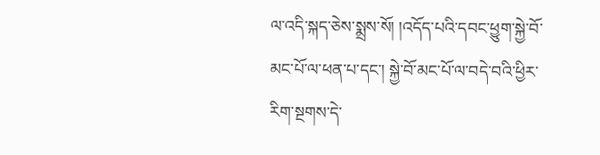ལ་འདི་སྐད་ཅེས་སྨྲས་སོ། །འདོད་པའི་དབང་ཕྱུག་སྐྱེ་བོ་མང་པོ་ལ་ཕན་པ་དང་། སྐྱེ་བོ་མང་པོ་ལ་བདེ་བའི་ཕྱིར་རིག་སྔགས་དེ་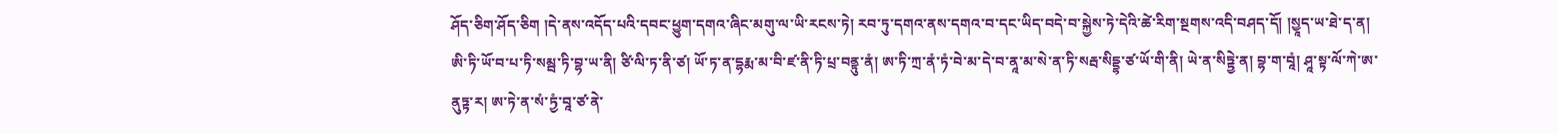ཤོད་ཅིག་ཤོད་ཅིག །དེ་ནས་འདོད་པའི་དབང་ཕྱུག་དགའ་ཞིང་མགུ་ལ་ཡི་རངས་ཏེ། རབ་ཏུ་དགའ་ནས་དགའ་བ་དང་ཡིད་བདེ་བ་སྐྱེས་ཏེ་དེའི་ཚེ་རིག་སྔགས་འདི་བཤད་དོ། །སྱཱད་ཡ་ཐེ་ད་ན། ཨི་ཏི་ཡོ་བ་པ་ཏི་སམྦ་ཏི་བྷ་ཡ་ནི། ཙི་ལི་ཏ་ནི་ཙ། ཡོ་ཏ་ན་དྷརྨ་མ་བི་ཛ་ནི་ཏི་པྲ་བནྟུ་ནཾ། ཨ་ཏི་ཀྲ་ནཾ་ཏཾ་བེ་མ་དེ་བ་ནཱ་མ་སེ་ན་ཏི་སརྦ་སིདྡྷ་ཙ་ཡོ་གི་ནི། ཡེ་ན་སིཏྟྱེ་ན། བྷ་ག་བཱཾ། ཤཱ་སྟ་ལོ་ཀེ་ཨ་ནུཏྟ་ར། ཨ་ཏེ་ན་སཾ་ཏྱཾ་བཱ་ཙ་ནེ་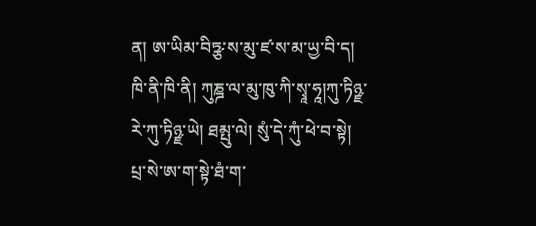ན། ཨ་ཡིམ་བིཏྩ་ས་མུ་ཛ་ས་མ་ཡྱ་བི་ད། ཁི་ནི་ཁི་ནི། ཀུཎྜ་ལ་མུ་ཁུ་ཀི་སྭཱ་ཧཱ།ཀུ་ཏིཉྫ་རེ་ཀུ་ཏིཉྫ་ཡེ། ཐམྤུ་ལེ། སུཾ་དེ་ཀུཾ་ཕེ་བ་སྟེ། པྲ་སེ་ཨ་ག་སྟེ་ཐཾ་ག་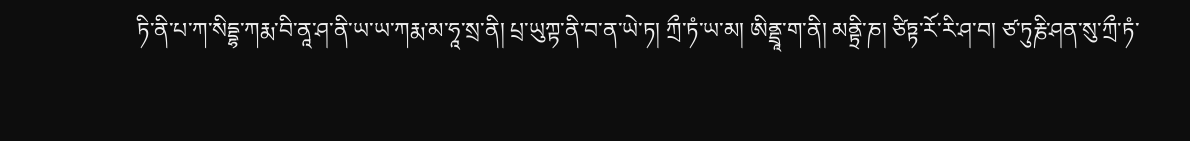ཏི་ནི་པ་ཀ་སིདྡྷ་ཀརྨ་བི་ནཱ་ཤ་ནི་ཡ་ཡ་ཀརྨ་མ་ཧཱ་སྲ་ནི། པྲ་ཡུཀྟ་ནི་བ་ན་ཡེ་ཏ། ཀྲྀ་ཏཾ་ཡ་མ། ཨིནྡྲཱ་ག་ནི། མནྟྲི་ཎ། ཙིཏྟ་རོ་རི་ཤ་བ། ཙ་ཏུརྞི་ཤན་སུ་ཀྲྀ་ཏཾ་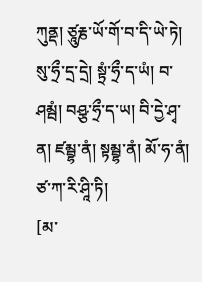ཀུནྡ། ཙཱུརྞ་ཡོ་གོ་བ་དི་ཡེ་ཏེ། སུ་ཧྲྀ་དྲ་དྲེ། སྟྲཾ་ཧྲྀ་ད་ཡཾ། བ་ཤམྦཾ། བཤྩ་ཧྲྀ་ད་ཡ། བི་དྱེ་ཤྭ་ན། ཛམྦྷ་ནཾ། སྟམྦྷ་ནཾ། མོ་ཧ་ནཾ། ཙ་ཀ་རི་ཤཱི་ཏི།
[མ་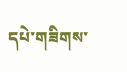དཔེ་གཟིགས་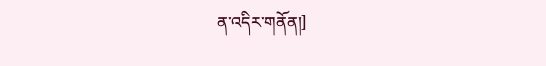ན་འདིར་གནོན།]